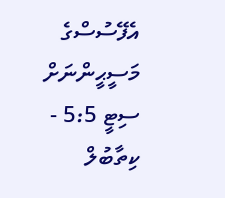އެފޭސުސްގެ މަސީޙީންނަށް ސިޓީ 5:5 - ކިތާބުލް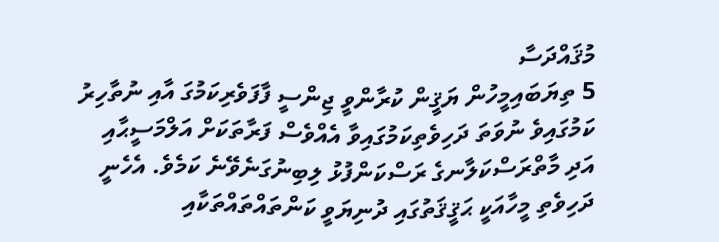މުޤައްދަސާ
5 ތިޔަބައިމީހުން ޔަޤީން ކުރާންވީ ޖިންސީ ފާފަވެރިކަމުގަ އާއި ނުތާހިރު ކަމުގައިވެ ނުވަތަ ދަހިވެތިކަމުގައިވާ އެއްވެސް ފަރާތަކަށް އަލްމަސީޙާއި އަދި މާތްރަސްކަލާނގެ ރަސްކަންފުޅު ލިބިނުގަނެވޭނެ ކަމެވެ. އެހެނީ ދަހިވެތި މީހާއަކީ ޙަޤީޤަތުގައި ދުނިޔަވީ ކަންތައްތައްތަކާއި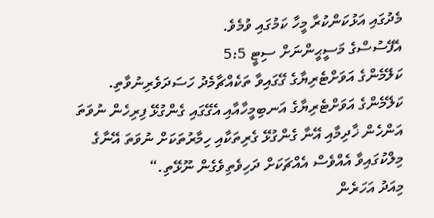މެދުގައި އަޅުކަންކުރާ މީހާ ކަމުގައި ވުމެވެ.
އެފޭސުސްގެ މަސީޙީންނަށް ސިޓީ 5:5
ކަލޭމެންގެ އަވަށްޓެރިޔާގެ ގޭގައިވާ ތަކެއްޗާމެދު ހަސަދަވެރިނުވާތި. ކަލޭމެންގެ އަވަށްޓެރިޔާގެ އަނބިމީހާއާއި އެގޭގައި ގެންގުޅޭ ފިރިހެން ނުވަތަ އަންހެން ޚާދިމާއި އޭނާ ގެންގުޅޭ ގެރިތަކާއި ހިމާރުތަކަށް ނުވަތަ އޭނާގެ މިލްކުގައިވާ އެއްވެސް އެއްޗަކަށް ދަހިވެތިވެގެން ނޫޅޭތި.“
މިއަދު އަހަރެން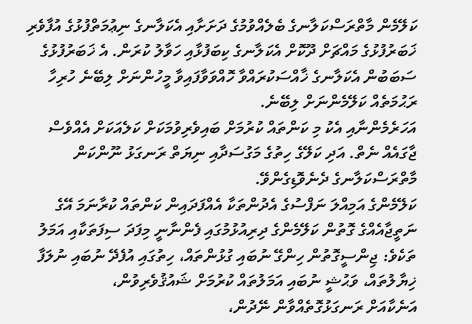ކަލޭމެން މާތްރަސްކަލާނގެ ބެލެއްވުމުގެ ދަށަށާއި އެކަލާނގެ ނިޢުމަތްފުޅުގެ އުފާވެރި ޚަބަރުފުޅުގެ މައްޗަށް ދޫކޮށް އެކަލާނގެ ކިބަފުޅާއި ހަވާލު ކުރަން. އެ ޚަބަރުފުޅުގެ ސަބަބުން އެކަލާނގެ ޚާއްސަކުރައްވާ ހޮއްވަވާފައިވާ މީހުންނަށް ލިބޭނެ ހުރިހާ ރަޙުމަތެއް ކަލޭމެންނަށް ލިބޭނެ.
އަހަރެމެންނާއި އެކު މި ކަންތައް ކުރުމަށް ބައިވެރިވުމަކަށް ކަލެއަކަށް އެއްވެސް ޖާގައެއް ނެތް. އަދި ކަލޭގެ ހިތުގެ މަގުސަދާއި ނިޔަތް ރަނގަޅު ނޫންކަން މާތްރަސްކަލާނގެ ދެނެވޮޑިގެންވޭ.
ކަލޭމެންގެ އަމިއްލަ ނަފްސުގެ އެދުންތަކާ އެއްފަދައިން ކަންތައް ކުރާނަމަ އޭގެ ނަތީޖާއެއްގެ ގޮތުން ކަލޭމެންގެ ދިރިއުޅުމުގައި ފެންނާނީ މިފަދަ ސިފަތަކާއި އަމަލު ތަކެވެ: ޖިންސީގޮތުން ހިންގޭ ނުބައި ގުޅުންތައް، ހިތުގައި އުފެދޭ ނުބައި ނުލަފާ ޚިޔާލުތައް، ވަޙުޝީ ނުބައި އަމަލުތައް ކުރުމަށް ޝައުޤުވެރިވުން،
އަނެކާއަށް ރަނގަޅުގޮތެއްވާން ނޭދުން،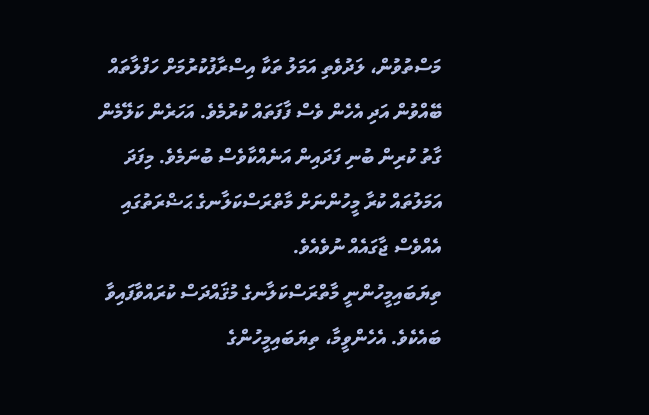މަސްތުވުން، ލަދުވެތި އަމަލު ތަކާ އިސްރާފުކުރުމަށް ހަފްލާތައް ބޭއްވުން އަދި އެހެން ވެސް ފާފަތައް ކުރުމެވެ. އަހަރެން ކަލޭމެން ގާތު ކުރިން ބުނި ފަދައިން އަނެއްކާވެސް ބުނަމެވެ. މިފަދަ އަމަލުތައް ކުރާ މީހުންނަށް މާތްރަސްކަލާނގެ ޙަޟްރަތުގައި އެއްވެސް ޖާގައެއް ނުވެއެވެ.
ތިޔަބައިމީހުންނީ މާތްރަސްކަލާނގެ މުޤައްދަސް ކުރައްވާފައިވާ ބައެކެވެ. އެހެންވީމާ، ތިޔަބައިމީހުންގެ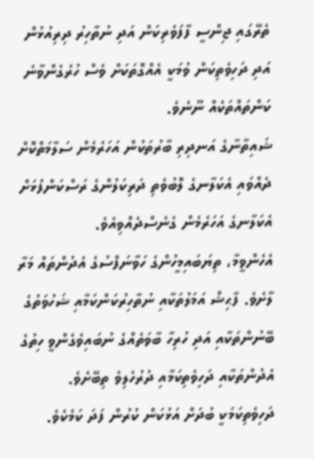ތެރޭގައި ޖިންސީ ފާފަވެރިކަން އަދި ނުތާހިރު ދިރިއުޅުން އަދި ދަހިވެތިކަން ވުމަކީ އެއްގޮތަކަށް ވެސް ހުރެގެންވާނެ ކަންތައްތަކެއް ނޫނެވެ.
ޝައިތާނާގެ އަނދިރި ބާރުތަކުން އަހަރެމެން ސަލާމަތްކޮށް ދެއްވައި އެކަލާނގެ ލޮބުވެތި ދަރިކަލުންގެ ރަސްކަންފުޅަށް އެކަލާނގެ އަހަރެމެން ގެނެސްދެއްވިއެވެ.
އެހެންވީމާ، ތިޔަބައިމީހުންގެ ހަވާނަފްސުގެ އެދުންތައް މަރާ ލާށެވެ. ފާޙިޝް އަމަލުތަކާއި ނުތާހިރުކަންކަމާއި ޝަހުވަތުގެ ބޭނުންތަކާއި އަދި ހުރިހާ ބާވަތެއްގެ ނުބައިވެގެންވީ ހިތުގެ އެދުންތަކާއި ދަހިވެތިކަމާއި ދުރުހެލިވެ ތިބޭށެވެ. ދަހިވެތިކަމަކީ ބުދަށް އަޅުކަން ކުރުން ފަދަ ކަމެކެވެ.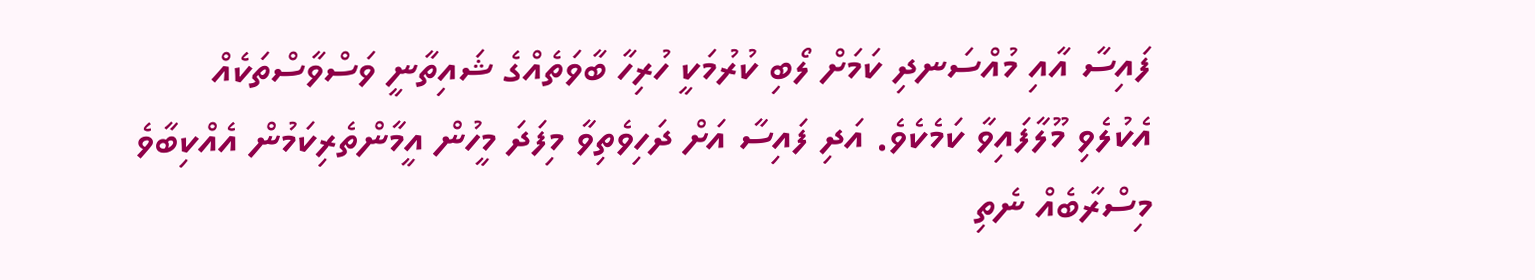ފައިސާ އާއި މުއްސަނދި ކަމަށް ލޯބި ކުރުމަކީ ހުރިހާ ބާވަތެއްގެ ޝައިތާނީ ވަސްވާސްތަކެއް އެކުލެވި މޫލާފައިވާ ކަމެކެވެ. އަދި ފައިސާ އަށް ދަހިވެތިވާ މިފަދަ މީހުން އީމާންތެރިކަމުން އެއްކިބާވެ މިސްރާބެއް ނެތި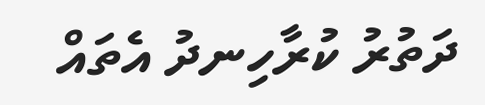ދަތުރު ކުރާހިނދު އެތައް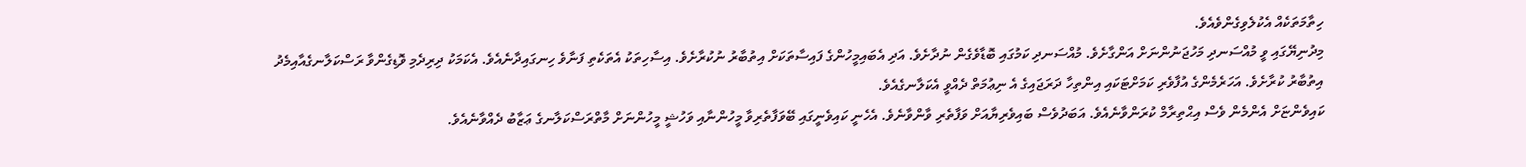ހިތާމަތަކެއް އެކުލެވިގެންވެއެވެ.
މިދުނިޔޭގައި ވީ މުއްސަނދި މަހުޖަނުންނަށް އަންގާށެވެ. މުއްސަނދި ކަމުގައި ބޮޑާވެގެން ނުދާށެވެ. އަދި އެބައިމީހުންގެ ފައިސާތަކަށް އިތުބާރު ނުކުރާށެވެ. އިސާހިތަކު އެތަކެތި ފަނާވެ ހިނގައިދާނެއެވެ. އެކަމަކު ދިރިދެމި ވޮޑިގެންވާ ރަސްކަލާނގެއާއިމެދު އިތުބާރު ކުރާށެވެ. އަހަރެމެންގެ އުފާވެރި ކަމަށްޓަކައި އިންތިހާ ދަރަޖައިގެ އެ ނިޢުމަތް ދެއްވީ އެކަލާނގެއެވެ.
ކައިވެންޏަށް އެންމެން ވެސް އިޙްތިރާމް ކުރަންވާނެއެވެ. އަބަދުވެސް ބައިވެރިޔާއަށް ވަފާތެރި ވާންވާނެވެ. އެހެނީ ކައިވެނީގައި ބޭވަފާތެރިވާ މީހުންނާއި ވަހުޝީ މީހުންނަށް މާތްރަސްކަލާނގެ ޢަޒާބު ދެއްވާނެއެވެ.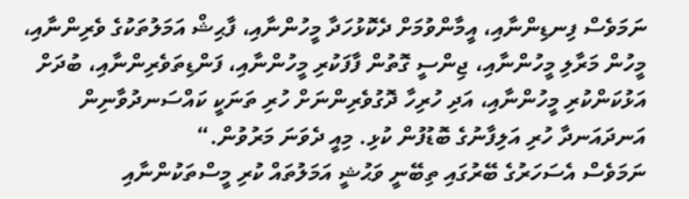ނަމަވެސް ފިނޑިންނާއި، އީމާންވުމަށް ދެކޮޅުހަދާ މީހުންނާއި، ފާޙިޝް އަމަލުތަކުގެ ވެރިންނާއި، މީހުން މަރާލި މީހުންނާއި، ޖިންސީ ގޮތުން ފާފަކުރި މީހުންނާއި، ފަންޑިތަވެރިންނާއި، ބުދަށް އަޅުކަންކުރި މީހުންނާއި، އަދި ހުރިހާ ދޮގުވެރިންނަށް ހުރި ތަނަކީ ކައްސަނދުވާނިން އަނދައަނދާ ހުރި އަލިފާނުގެ ބޮޑުފުން ކުޅި. މިއީ ދެވަނަ މަރުވުން.“
ނަމަވެސް އެސަހަރުގެ ބޭރުގައި ތިބޭނީ ވަޙުޝީ އަމަލުތައް ކުރި މީސްތަކުންނާއި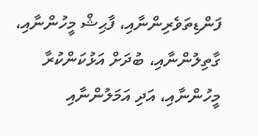ފަންޑިތަވެރިންނާއި، ފާޙިޝް މީހުންނާއި، ގާތިލުންނާއި، ބުދަށް އަޅުކަންކުރާ މީހުންނާއި، އަދި އަމަލުންނާއި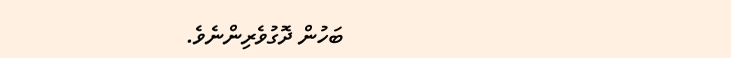ބަހުން ދޮގުވެރިންނެވެ.